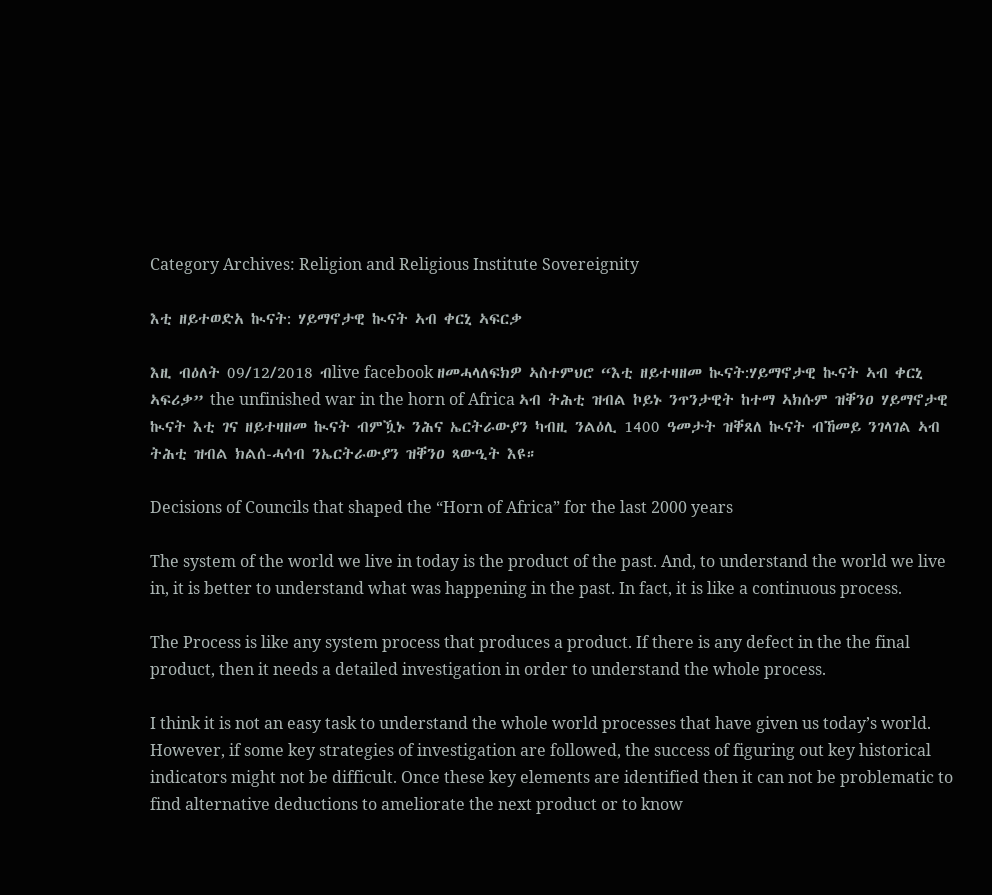Category Archives: Religion and Religious Institute Sovereignity

እቲ ዘይተወድአ ኲናት: ሃይማኖታዊ ኲናት ኣብ ቀርኒ ኣፍርቃ

እዚ ብዕለት 09/12/2018 ብlive facebook ዘመሓላለፍክዎ ኣስተምህሮ “እቲ ዘይተዛዘመ ኲናት:ሃይማኖታዊ ኲናት ኣብ ቀርኒ ኣፍሪቃ” the unfinished war in the horn of Africa ኣብ ትሕቲ ዝብል ኮይኑ ንጥንታዊት ከተማ ኣክሱም ዝቐንዐ ሃይማኖታዊ ኲናት እቲ ገና ዘይተዛዘመ ኲናት ብምዃኑ ንሕና ኤርትራውያን ካብዚ ንልዕሊ 1400 ዓመታት ዝቐጸለ ኲናት ብኸመይ ንገላገል ኣብ ትሕቲ ዝብል ክልሰ-ሓሳብ ንኤርትራውያን ዝቐንዐ ጻውዒት እዩ።

Decisions of Councils that shaped the “Horn of Africa” for the last 2000 years

The system of the world we live in today is the product of the past. And, to understand the world we live in, it is better to understand what was happening in the past. In fact, it is like a continuous process.

The Process is like any system process that produces a product. If there is any defect in the the final product, then it needs a detailed investigation in order to understand the whole process.

I think it is not an easy task to understand the whole world processes that have given us today’s world. However, if some key strategies of investigation are followed, the success of figuring out key historical indicators might not be difficult. Once these key elements are identified then it can not be problematic to find alternative deductions to ameliorate the next product or to know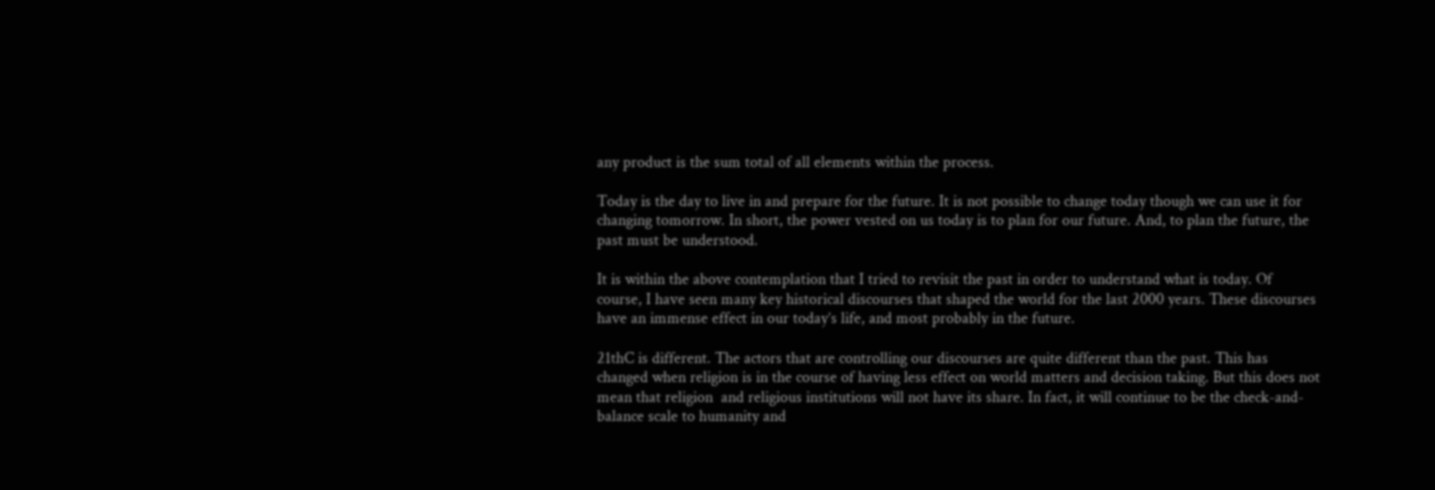any product is the sum total of all elements within the process.

Today is the day to live in and prepare for the future. It is not possible to change today though we can use it for changing tomorrow. In short, the power vested on us today is to plan for our future. And, to plan the future, the past must be understood.

It is within the above contemplation that I tried to revisit the past in order to understand what is today. Of course, I have seen many key historical discourses that shaped the world for the last 2000 years. These discourses have an immense effect in our today’s life, and most probably in the future.

21thC is different. The actors that are controlling our discourses are quite different than the past. This has changed when religion is in the course of having less effect on world matters and decision taking. But this does not mean that religion  and religious institutions will not have its share. In fact, it will continue to be the check-and-balance scale to humanity and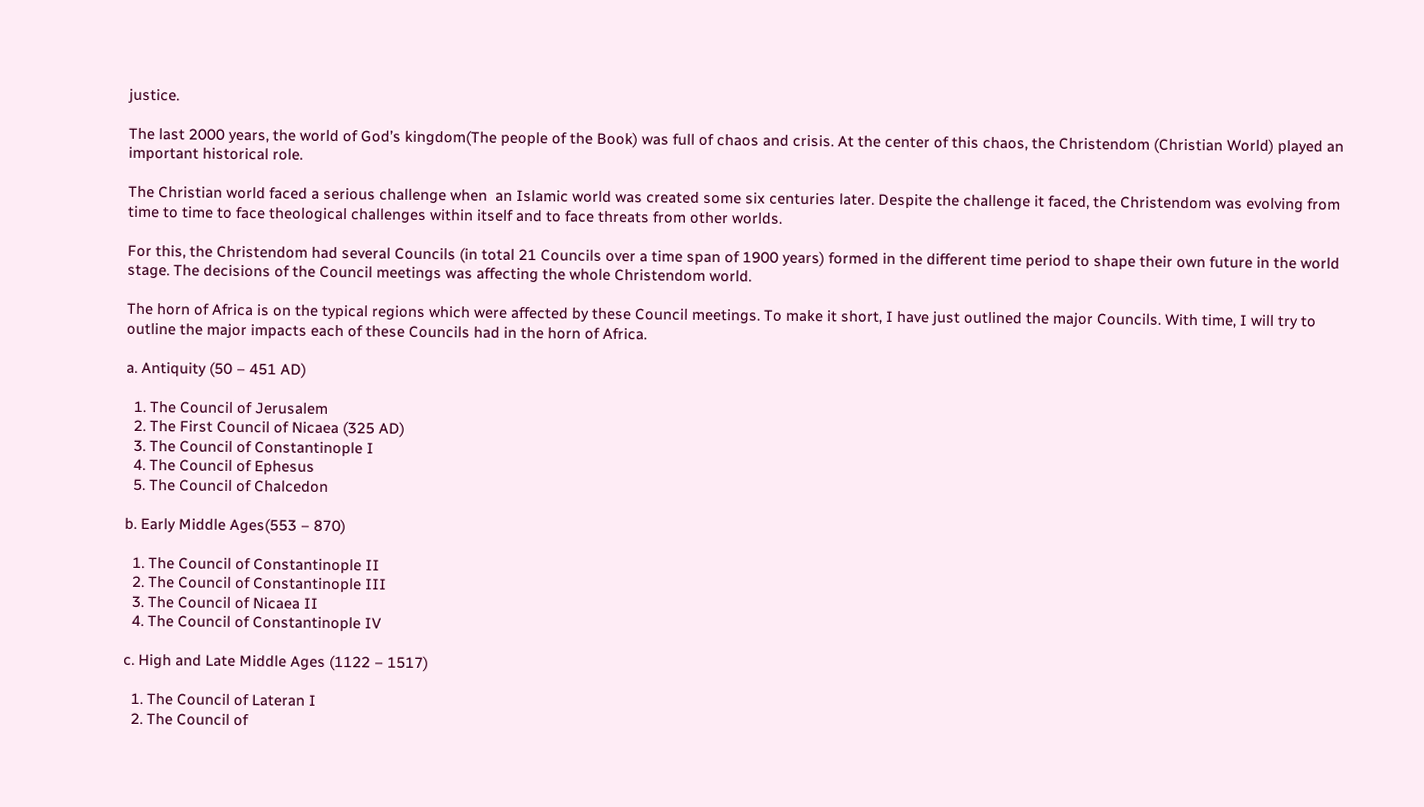justice.

The last 2000 years, the world of God’s kingdom(The people of the Book) was full of chaos and crisis. At the center of this chaos, the Christendom (Christian World) played an important historical role.

The Christian world faced a serious challenge when  an Islamic world was created some six centuries later. Despite the challenge it faced, the Christendom was evolving from time to time to face theological challenges within itself and to face threats from other worlds.

For this, the Christendom had several Councils (in total 21 Councils over a time span of 1900 years) formed in the different time period to shape their own future in the world stage. The decisions of the Council meetings was affecting the whole Christendom world.

The horn of Africa is on the typical regions which were affected by these Council meetings. To make it short, I have just outlined the major Councils. With time, I will try to outline the major impacts each of these Councils had in the horn of Africa.

a. Antiquity (50 – 451 AD)

  1. The Council of Jerusalem
  2. The First Council of Nicaea (325 AD)
  3. The Council of Constantinople I
  4. The Council of Ephesus
  5. The Council of Chalcedon

b. Early Middle Ages(553 – 870)

  1. The Council of Constantinople II
  2. The Council of Constantinople III
  3. The Council of Nicaea II
  4. The Council of Constantinople IV

c. High and Late Middle Ages (1122 – 1517)

  1. The Council of Lateran I
  2. The Council of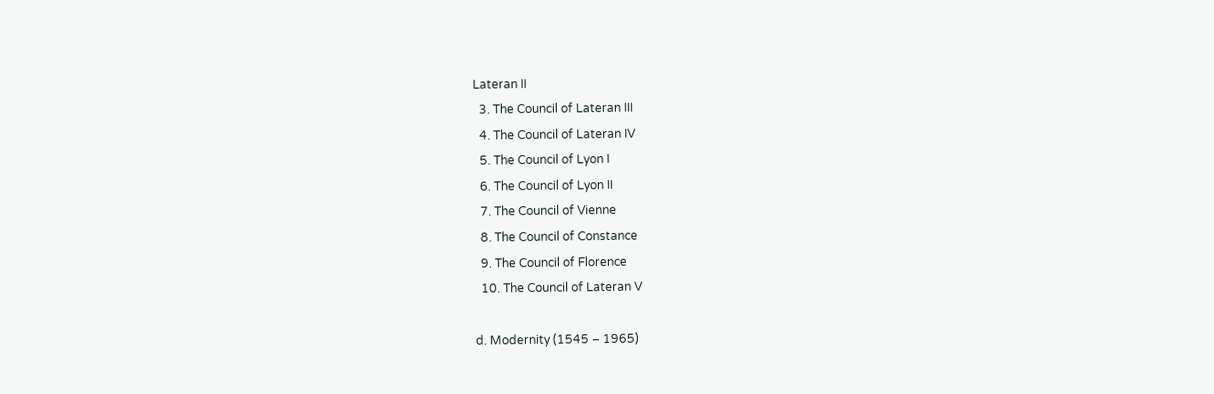Lateran II
  3. The Council of Lateran III
  4. The Council of Lateran IV
  5. The Council of Lyon I
  6. The Council of Lyon II
  7. The Council of Vienne
  8. The Council of Constance
  9. The Council of Florence
  10. The Council of Lateran V

d. Modernity (1545 – 1965)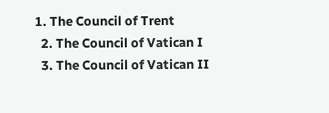1. The Council of Trent
  2. The Council of Vatican I
  3. The Council of Vatican II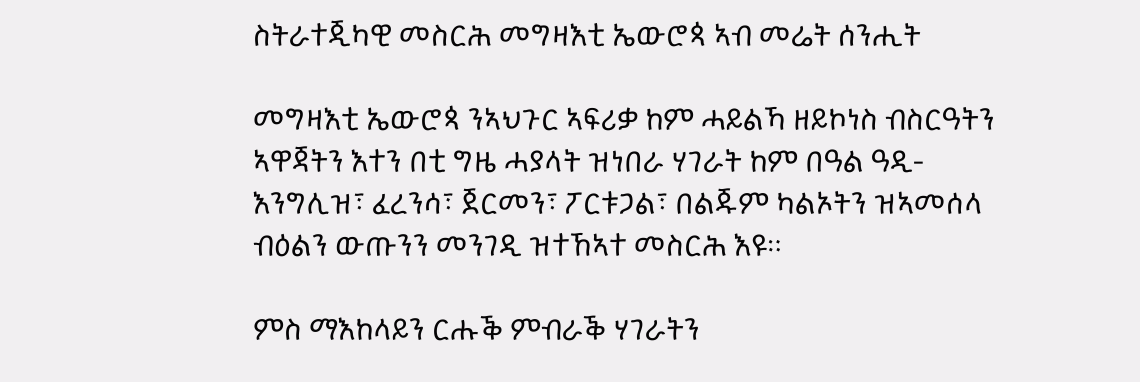ስትራተጂካዊ መስርሕ መግዛእቲ ኤውሮጳ ኣብ መሬት ሰንሒት

መግዛእቲ ኤውሮጳ ንኣህጉር ኣፍሪቃ ከም ሓይልኻ ዘይኮነስ ብስርዓትን ኣዋጃትን እተን በቲ ግዜ ሓያላት ዝነበራ ሃገራት ከም በዓል ዓዲ-እንግሊዝ፣ ፈረንሳ፣ ጀርመን፣ ፖርቱጋል፣ በልጁም ካልኦትን ዝኣመሰላ ብዕልን ውጡንን መንገዲ ዝተኸኣተ መስርሕ እዩ።

ምስ ማእከላይን ርሑቕ ምብራቕ ሃገራትን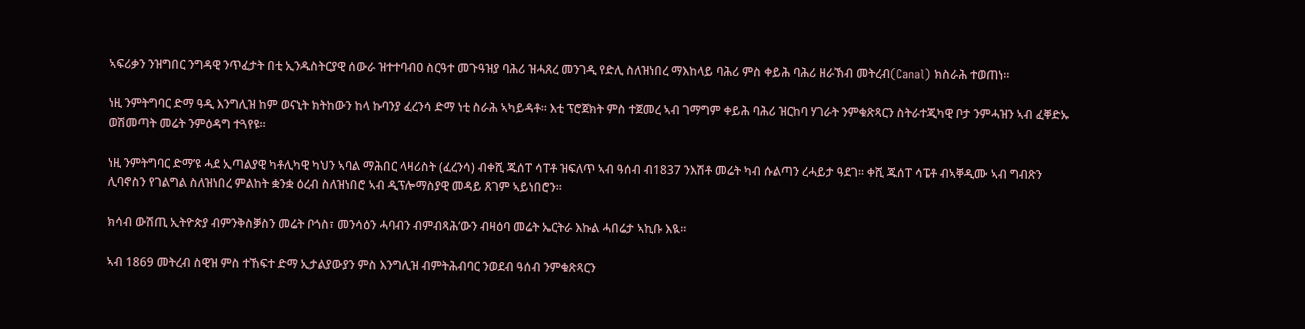ኣፍሪቃን ንዝግበር ንግዳዊ ንጥፈታት በቲ ኢንዱስትርያዊ ሰውራ ዝተተባብዐ ስርዓተ መጉዓዝያ ባሕሪ ዝሓጸረ መንገዲ የድሊ ስለዝነበረ ማእከላይ ባሕሪ ምስ ቀይሕ ባሕሪ ዘራኽብ መትረብ(Canal) ክስራሕ ተወጠነ።

ነዚ ንምትግባር ድማ ዓዲ እንግሊዝ ከም ወናኒት ክትከውን ከላ ኩባንያ ፈረንሳ ድማ ነቲ ስራሕ ኣካይዳቶ። እቲ ፕሮጀክት ምስ ተጀመረ ኣብ ገማግም ቀይሕ ባሕሪ ዝርከባ ሃገራት ንምቁጽጻርን ስትራተጂካዊ ቦታ ንምሓዝን ኣብ ፈቐድኡ ወሽመጣት መሬት ንምዕዳግ ተጓየዩ።

ነዚ ንምትግባር ድማ’ዩ ሓደ ኢጣልያዊ ካቶሊካዊ ካህን ኣባል ማሕበር ላዛሪስት (ፈረንሳ) ብቀሺ ጁሰፐ ሳፐቶ ዝፍለጥ ኣብ ዓሰብ ብ1837 ንእሽቶ መሬት ካብ ሱልጣን ረሓይታ ዓደገ። ቀሺ ጁሰፐ ሳፔቶ ብኣቐዲሙ ኣብ ግብጽን ሊባኖስን የገልግል ስለዝነበረ ምልከት ቋንቋ ዕረብ ስለዝነበሮ ኣብ ዲፕሎማስያዊ መዳይ ጸገም ኣይነበሮን።

ክሳብ ውሽጢ ኢትዮጵያ ብምንቅስቓስን መሬት ቦጎስ፣ መንሳዕን ሓባብን ብምብጻሕ’ውን ብዛዕባ መሬት ኤርትራ እኩል ሓበሬታ ኣኪቡ እዪ።

ኣብ 1869 መትረብ ስዊዝ ምስ ተኸፍተ ድማ ኢታልያውያን ምስ እንግሊዝ ብምትሕብባር ንወደብ ዓሰብ ንምቁጽጻርን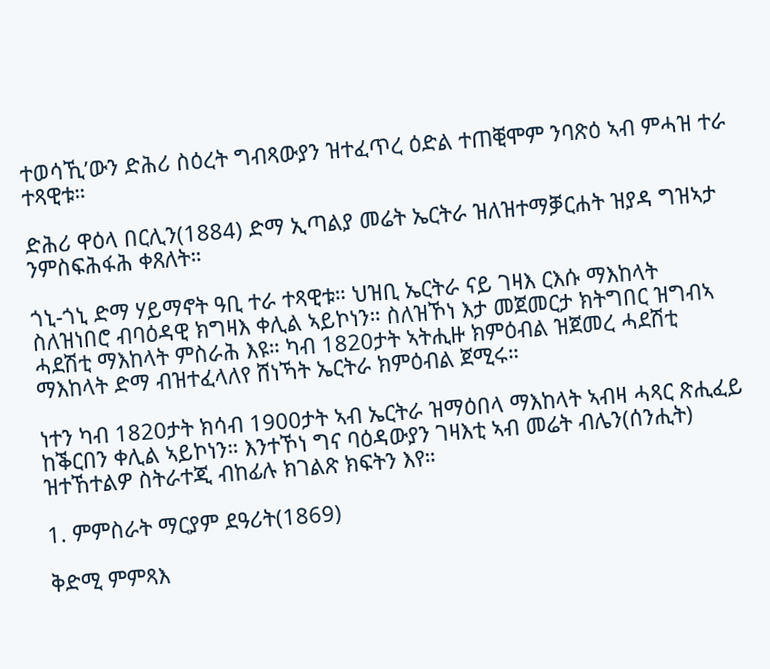ተወሳኺ’ውን ድሕሪ ስዕረት ግብጻውያን ዝተፈጥረ ዕድል ተጠቒሞም ንባጽዕ ኣብ ምሓዝ ተራ ተጻዊቱ።

ድሕሪ ዋዕላ በርሊን(1884) ድማ ኢጣልያ መሬት ኤርትራ ዝለዝተማቓርሐት ዝያዳ ግዝኣታ ንምስፍሕፋሕ ቀጸለት።

ጎኒ-ጎኒ ድማ ሃይማኖት ዓቢ ተራ ተጻዊቱ። ህዝቢ ኤርትራ ናይ ገዛእ ርእሱ ማእከላት ስለዝነበሮ ብባዕዳዊ ክግዛእ ቀሊል ኣይኮነን። ስለዝኾነ እታ መጀመርታ ክትግበር ዝግብኣ ሓደሽቲ ማእከላት ምስራሕ እዩ። ካብ 1820ታት ኣትሒዙ ክምዕብል ዝጀመረ ሓደሽቲ ማእከላት ድማ ብዝተፈላለየ ሸነኻት ኤርትራ ክምዕብል ጀሚሩ።

ነተን ካብ 1820ታት ክሳብ 1900ታት ኣብ ኤርትራ ዝማዕበላ ማእከላት ኣብዛ ሓጻር ጽሒፈይ ከቕርበን ቀሊል ኣይኮነን። እንተኾነ ግና ባዕዳውያን ገዛእቲ ኣብ መሬት ብሌን(ሰንሒት) ዝተኸተልዎ ስትራተጂ ብከፊሉ ክገልጽ ክፍትን እየ።

1. ምምስራት ማርያም ደዓሪት(1869)

ቅድሚ ምምጻእ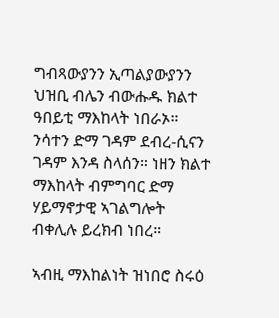ግብጻውያንን ኢጣልያውያንን ህዝቢ ብሌን ብውሑዱ ክልተ ዓበይቲ ማእከላት ነበራኦ። ንሳተን ድማ ገዳም ደብረ-ሲናን ገዳም እንዳ ስላሰን። ነዘን ክልተ ማእከላት ብምግባር ድማ ሃይማኖታዊ ኣገልግሎት ብቀሊሉ ይረክብ ነበረ።

ኣብዚ ማእከልነት ዝነበሮ ስሩዕ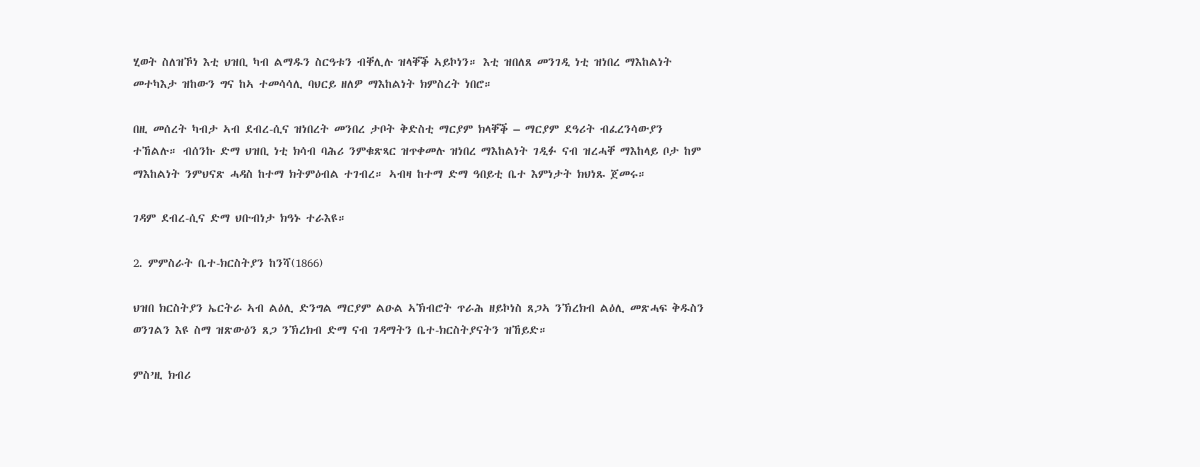ሂወት ስለዝኾነ እቲ ህዝቢ ካብ ልማዱን ስርዓቱን ብቐሊሉ ዝላቐቕ ኣይኮነን። እቲ ዝበለጸ መንገዲ ነቲ ዝነበረ ማእከልነት መተካእታ ዝከውን ግና ከኣ ተመሳሳሊ ባህርይ ዘለዎ ማእከልነት ክምስረት ነበሮ።

በዚ መሰረት ካብታ ኣብ ደብረ-ሲና ዝነበረት መንበረ ታቦት ቅድስቲ ማርያም ክላቐቕ – ማርያም ደዓሪት ብፈረንሳውያን ተኸልሉ። ብሰንኩ ድማ ህዝቢ ነቲ ክሳብ ባሕሪ ንምቁጽጻር ዝጥቀመሉ ዝነበረ ማእከልነት ገዲፉ ናብ ዝረሓቐ ማእከላይ ቦታ ከም ማእከልነት ንምህናጽ ሓዳስ ከተማ ክትምዕብል ተገብረ። ኣብዛ ከተማ ድማ ዓበይቲ ቤተ እምነታት ክህነጹ ጀመሩ።

ገዳም ደብረ-ሲና ድማ ህቡብነታ ክዓኑ ተራእዩ።

2. ምምስራት ቤተ-ክርስትያን ከንሻ(1866)

ህዝበ ክርስትያን ኤርትራ ኣብ ልዕሊ ድንግል ማርያም ልዑል ኣኽብሮት ጥራሕ ዘይኮነስ ጸጋኣ ንኽረክብ ልዕሊ መጽሓፍ ቅዱስን ወንገልን እዩ ስማ ዝጽውዕን ጸጋ ንኽረክብ ድማ ናብ ገዳማትን ቤተ-ክርስትያናትን ዝኸይድ።

ምስ’ዚ ክብሪ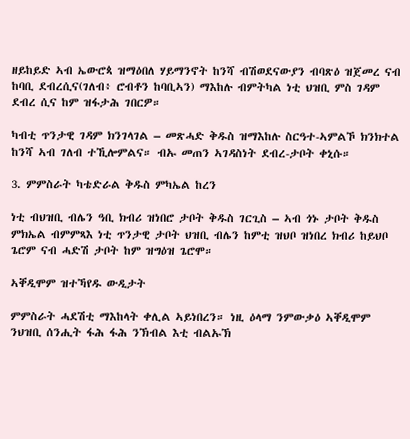ዘይከይድ ኣብ ኤውሮጳ ዝማዕበለ ሃይማንኖት ከንሻ ብሽወደናውያን ብባጽዕ ዝጀመረ ናብ ከባቢ ደብረሲና(ገለብ፥ ሮብቶን ከባቢኣን) ማእከሉ ብምትካል ነቲ ህዝቢ ምስ ገዳም ደብረ ሲና ከም ዝፋታሕ ገበርዎ።

ካብቲ ጥንታዊ ገዳም ክንገላገል – መጽሓድ ቅዱስ ዝማእከሉ ስርዓተ-ኣምልኾ ክንክተል ከንሻ ኣብ ገለብ ተኺሎምልና። ብኡ መጠን ኣገዳስነት ደብረ-ታቦት ቀኒሱ።

3. ምምስራት ካቴድራል ቅዱስ ምካኤል ከረን

ነቲ ብህዝቢ ብሌን ዓቢ ክብሪ ዝነበሮ ታቦት ቅዱስ ገርጊስ – ኣብ ጎኑ ታቦት ቅዱስ ምክኤል ብምምጻእ ነቲ ጥንታዊ ታቦት ህዝቢ ብሌን ከምቲ ዝህቦ ዝነበረ ክብሪ ከይህቦ ጌሮም ናብ ሓድሽ ታቦት ከም ዝግዕዝ ጌሮሞ።

ኣቐዲሞም ዝተኻየዱ ውዲታት

ምምስራት ሓደሽቲ ማእከላት ቀሊል ኣይነበረን። ነዚ ዕላማ ንምውቃዕ ኣቐዲሞም ንህዝቢ ሰንሒት ፋሕ ፋሕ ንኽብል እቲ ብልኡኽ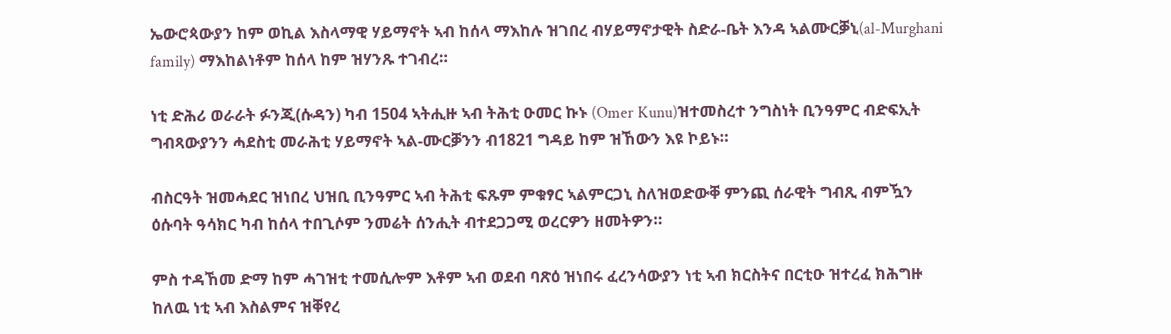ኤውሮጳውያን ከም ወኪል እስላማዊ ሃይማኖት ኣብ ከሰላ ማእከሉ ዝገበረ ብሃይማኖታዊት ስድራ-ቤት እንዳ ኣልሙርቓኒ(al-Murghani family) ማእከልነቶም ከሰላ ከም ዝሃንጹ ተገብረ።

ነቲ ድሕሪ ወራራት ፉንጂ(ሱዳን) ካብ 1504 ኣትሒዙ ኣብ ትሕቲ ዑመር ኩኑ (Omer Kunu)ዝተመስረተ ንግስነት ቢንዓምር ብድፍኢት ግብጻውያንን ሓደስቲ መራሕቲ ሃይማኖት ኣል-ሙርቓንን ብ1821 ግዳይ ከም ዝኸውን እዩ ኮይኑ።

ብስርዓት ዝመሓደር ዝነበረ ህዝቢ ቢንዓምር ኣብ ትሕቲ ፍጹም ምቁፃር ኣልምርጋኒ ስለዝወድውቐ ምንጪ ሰራዊት ግብጺ ብምዃን ዕሱባት ዓሳክር ካብ ከሰላ ተበጊሶም ንመሬት ሰንሒት ብተደጋጋሚ ወረርዎን ዘመትዎን።

ምስ ተዳኸመ ድማ ከም ሓገዝቲ ተመሲሎም እቶም ኣብ ወደብ ባጽዕ ዝነበሩ ፈረንሳውያን ነቲ ኣብ ክርስትና በርቲዑ ዝተረፈ ክሕግዙ ከለዉ ነቲ ኣብ እስልምና ዝቐየረ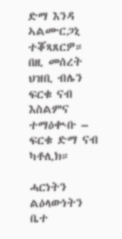ድማ እንዳ ኣልሙርጋኒ ተቖጻጸርዎ። በዚ መሰረት ህዝቢ ብሌን ፍርቁ ናብ እስልምና ተማዕቊቡ – ፍርቁ ድማ ናብ ካቶሊክ።

ሓርነትን ልዕላውነትን ቤተ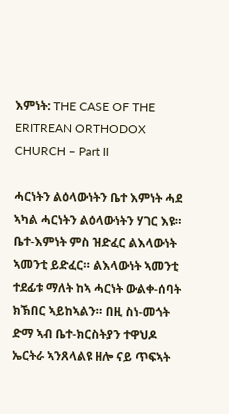እምነት: THE CASE OF THE ERITREAN ORTHODOX CHURCH – Part II

ሓርነትን ልዕላውነትን ቤተ እምነት ሓደ ኣካል ሓርነትን ልዕላውነትን ሃገር እዩ። ቤተ-እምነት ምስ ዝድፈር ልእላውነት ኣመንቲ ይድፈር። ልእላውነት ኣመንቲ ተደፊቱ ማለት ከኣ ሓርነት ውልቀ-ሰባት ክኽበር ኣይከኣልን። በዚ ስነ-መጎት ድማ ኣብ ቤተ-ክርስትያን ተዋህዶ ኤርትራ ኣንጸላልዩ ዘሎ ናይ ጥፍኣት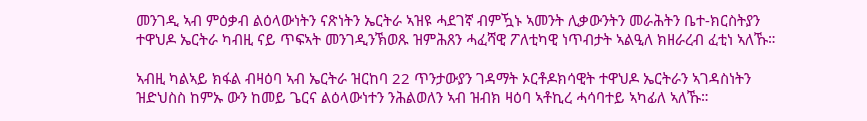መንገዲ ኣብ ምዕቃብ ልዕላውነትን ናጽነትን ኤርትራ ኣዝዩ ሓደገኛ ብምዃኑ ኣመንት ሊቃውንትን መራሕትን ቤተ-ክርስትያን ተዋህዶ ኤርትራ ካብዚ ናይ ጥፍኣት መንገዲንኽወጹ ዝምሕጸን ሓፈሻዊ ፖለቲካዊ ነጥብታት ኣልዒለ ክዘራረብ ፈቲነ ኣለኹ።

ኣብዚ ካልኣይ ክፋል ብዛዕባ ኣብ ኤርትራ ዝርከባ 22 ጥንታውያን ገዳማት ኦርቶዶክሳዊት ተዋህዶ ኤርትራን ኣገዳስነትን ዝድህስስ ከምኡ ውን ከመይ ጌርና ልዕላውነተን ንሕልወለን ኣብ ዝብክ ዛዕባ ኣቶኪረ ሓሳባተይ ኣካፊለ ኣለኹ።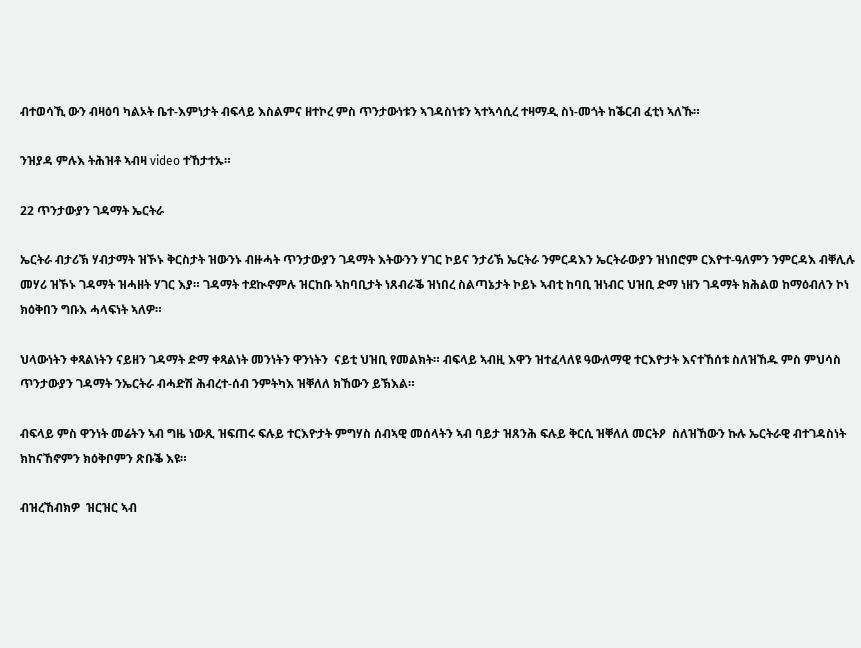ብተወሳኺ ውን ብዛዕባ ካልኦት ቤተ-እምነታት ብፍላይ እስልምና ዘተኮረ ምስ ጥንታውነቱን ኣገዳስነቱን ኣተኣሳሲረ ተዛማዲ ስነ-መጎት ከቕርብ ፈቲነ ኣለኹ።

ንዝያዳ ምሉእ ትሕዝቶ ኣብዛ video ተኸታተኡ።

22 ጥንታውያን ገዳማት ኤርትራ

ኤርትራ ብታሪኽ ሃብታማት ዝኾኑ ቅርስታት ዝውንኑ ብዙሓት ጥንታውያን ገዳማት እትውንን ሃገር ኮይና ንታሪኽ ኤርትራ ንምርዳእን ኤርትራውያን ዝነበሮም ርእዮተ-ዓለምን ንምርዳእ ብቐሊሉ መሃሪ ዝኾኑ ገዳማት ዝሓዘት ሃገር እያ። ገዳማት ተደኲኖምሉ ዝርከቡ ኣከባቢታት ነጸብራቕ ዝነበረ ስልጣኔታት ኮይኑ ኣብቲ ከባቢ ዝነብር ህዝቢ ድማ ነዘን ገዳማት ክሕልወ ከማዕብለን ኮነ ክዕቅበን ግቡእ ሓላፍነት ኣለዎ።

ህላውነትን ቀጻልነትን ናይዘን ገዳማት ድማ ቀጻልነት መንነትን ዋንነትን  ናይቲ ህዝቢ የመልክት። ብፍላይ ኣብዚ እዋን ዝተፈላለዩ ዓውለማዊ ተርእዮታት እናተኸሰቱ ስለዝኸዱ ምስ ምህሳስ ጥንታውያን ገዳማት ንኤርትራ ብሓድሽ ሕብረተ-ሰብ ንምትካእ ዝቐለለ ክኸውን ይኽእል።

ብፍላይ ምስ ዋንነት መሬትን ኣብ ግዜ ነውጺ ዝፍጠሩ ፍሉይ ተርእዮታት ምግሃስ ሰብኣዊ መሰላትን ኣብ ባይታ ዝጸንሕ ፍሉይ ቅርሲ ዝቐለለ መርትዖ  ስለዝኸውን ኩሉ ኤርትራዊ ብተገዳስነት ክከናኸኖምን ክዕቅቦምን ጽቡቕ እዩ።

ብዝረኸብክዎ  ዝርዝር ኣብ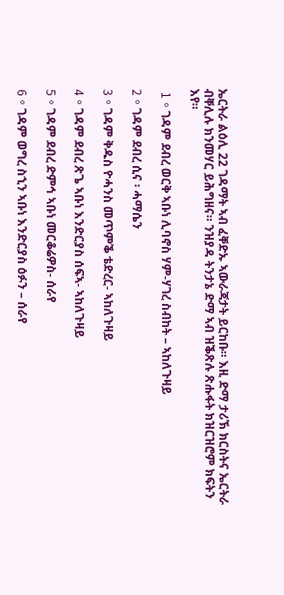ኤርትራ ልዕሊ 22 ገዳማት ኣብ ፈቐድኡ ኣውራጃታት ይርከቡ። እዚ ድማ ታሪኽ ክርስትና ኤርትራ ብቐሊሉ ክንመሃር ይሕግዘና። ንዝያዳ ትንታኔ ድማ ኣብ ዝቕጽሉ ጽሑፋት ክዝርዝሮም ክፍትን  እየ።

 1。ገዳም ደብረ ወርቅ ኣቡነ ሊባኖስ ሃም-ሃገረ ስብከት – ኣከለጉዛይ

2。ገዳም ደብረ ሲና ፡ ሓማሴን

3。ገዳም ቅዱስ ዮሓንስ መጥምቕ ቴድረር- ኣከለጉዛይ

4。ገዳም ደብረ ጽጌ ኣቡነ እንድርያስ ሰፍኣ- ኣከለጉዛይ

5。ገዳም ደብረ ድምኅ ኣቡነ መርቆሬዎስ- ሰራየ

6。ገዳም ወግረ ስኂን ኣቡነ እንድርያስ ዕፉን – ሰራየ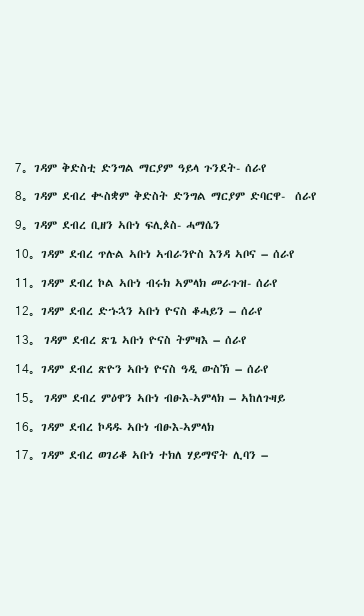7。ገዳም ቅድስቲ ድንግል ማርያም ዓይላ ጉንደት- ሰራየ

8。ገዳም ደብረ ቊስቋም ቅድስት ድንግል ማርያም ድባርዋ-  ሰራየ

9。ገዳም ደብረ ቢዘን ኣቡነ ፍሊጶስ- ሓማሴን

10。ገዳም ደብረ ጥሉል ኣቡነ ኣብራንዮስ እንዳ ኣቦና – ሰራየ

11。ገዳም ደብረ ኮል ኣቡነ ብሩክ ኣምላክ መራጉዝ- ሰራየ

12。ገዳም ደብረ ድኁኋን ኣቡነ ዮናስ ቆሓይን – ሰራየ

13。 ገዳም ደብረ ጽጌ ኣቡነ ዮናስ ትምዛእ – ሰራየ

14。ገዳም ደብረ ጽዮን ኣቡነ ዮናስ ዓዲ ውስኽ – ሰራየ

15。 ገዳም ደብረ ምዕዋን ኣቡነ ብፁእ-ኣምላክ – ኣከለጉዛይ

16。ገዳም ደብረ ኮዳዱ ኣቡነ ብፁእ-ኣምላክ

17。ገዳም ደብረ ወገሪቆ ኣቡነ ተክለ ሃይማኖት ሊባን –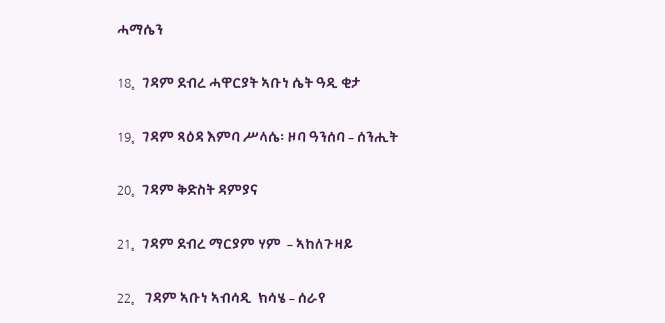ሓማሴን

18。ገዳም ደብረ ሓዋርያት ኣቡነ ሴት ዓዲ ቂታ

19。ገዳም ጻዕዳ እምባ ሥላሴ፡ ዞባ ዓንሰባ – ሰንሒት

20。ገዳም ቅድስት ዳምያና

21。ገዳም ደብረ ማርያም ሃም  – ኣከለጉዛይ

22。 ገዳም ኣቡነ ኣብሳዲ  ክሳሄ – ሰራየ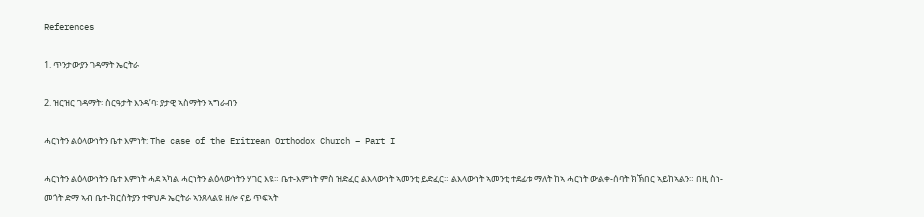References

1. ጥንታውያን ገዳማት ኤርትራ

2. ዝርዝር ገዳማት፡ ስርዓታት እንዳ’ባ፡ ያታዊ ኣስማትን ኣግራብን

ሓርነትን ልዕላውነትን ቤተ እምነት: The case of the Eritrean Orthodox Church – Part I

ሓርነትን ልዕላውነትን ቤተ እምነት ሓደ ኣካል ሓርነትን ልዕላውነትን ሃገር እዩ። ቤተ-እምነት ምስ ዝድፈር ልእላውነት ኣመንቲ ይድፈር። ልእላውነት ኣመንቲ ተደፊቱ ማለት ከኣ ሓርነት ውልቀ-ሰባት ክኽበር ኣይከኣልን። በዚ ስነ-መጎት ድማ ኣብ ቤተ-ክርስትያን ተዋህዶ ኤርትራ ኣንጸላልዩ ዘሎ ናይ ጥፍኣት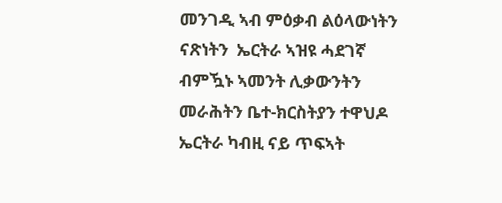መንገዲ ኣብ ምዕቃብ ልዕላውነትን ናጽነትን  ኤርትራ ኣዝዩ ሓደገኛ ብምዃኑ ኣመንት ሊቃውንትን መራሕትን ቤተ-ክርስትያን ተዋህዶ ኤርትራ ካብዚ ናይ ጥፍኣት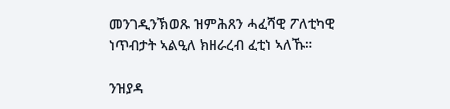መንገዲንኽወጹ ዝምሕጸን ሓፈሻዊ ፖለቲካዊ ነጥብታት ኣልዒለ ክዘራረብ ፈቲነ ኣለኹ።

ንዝያዳ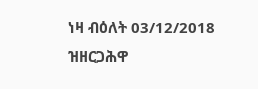ነዛ ብዕለት 03/12/2018 ዝዘርጋሕዋ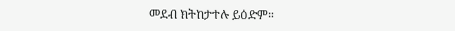መደብ ክትከታተሉ ይዕድም።